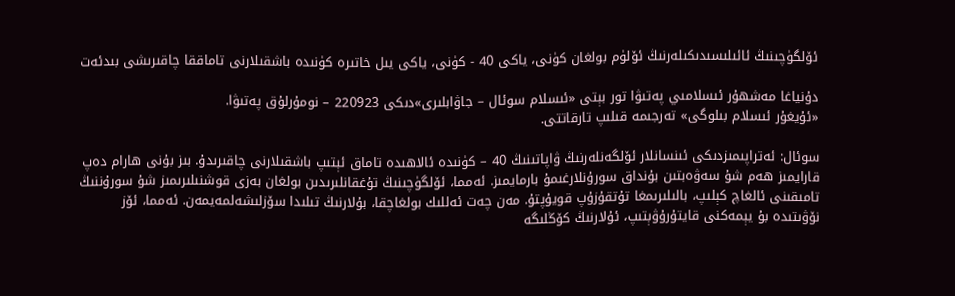ئۆلگۈچىنىڭ ئائىلىسىدىكىلەرنىڭ ئۆلۈم بولغان كۈنى، ياكى 40 - كۈنى، ياكى يىل خاتىرە كۈنىدە باشقىلارنى تاماققا چاقىرىشى بىدئەت

دۇنياغا مەشھۇر ئىسلامىي پەتىۋا تور بېتى «ئىسلام سوئال – جاۋابلىرى»دىكى 220923 – نومۇرلۇق پەتىۋا.
«ئۇيغۇر ئىسلام بىلوگى» تەرجىمە قىلىپ تارقاتتى.

سوئال: ئەتراپىمىزدىكى ئىنسانلار ئۆلگەنلەرنىڭ ۋاپاتىنىڭ 40 – كۈنىدە ئالاھىدە تاماق ئېتىپ باشقىلارنى چاقىرىدۇ. بىز بۇنى ھارام دەپ قارايمىز ھەم شۇ سەۋەبتىن بۇنداق سورۇنلارغىمۇ بارمايمىز. ئەمما، ئۆلگۈچىنىڭ تۇغقانلىرىدىن بولغان بەزى قوشنىلىرىمىز شۇ سورۇننىڭ تامىقىنى ئالغاچ كېلىپ، بالىلىرىمغا تۇتقۇزۇپ قويۇپتۇ. مەن چەت ئەللىك بولغاچقا، بۇلارنىڭ تىلىدا سۆزلىشەلمەيمەن. ئەمما، ئۆز نۆۋىتىدە بۇ يېمەكنى قايتۇرۇۋېتىپ، ئۇلارنىڭ كۆڭلىگە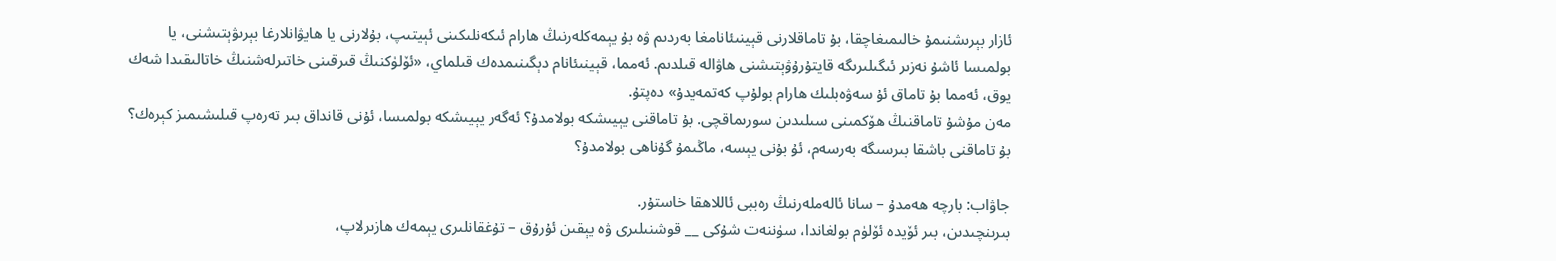ئازار بېرىشنىمۇ خالىمىغاچقا، بۇ تاماقلارنى قېينىئانامغا بەردىم ۋە بۇ يېمەكلەرنىڭ ھارام ئىكەنلىكىنى ئېيتىپ، بۇلارنى يا ھايۋانلارغا بېرىۋېتىشنى، يا بولمىسا ئاشۇ نەزىر ئىگىلىرىگە قايتۇرۇۋېتىشنى ھاۋالە قىلدىم. ئەمما، قېينىئانام دېگىنىمدەك قىلماي، «ئۆلۈكنىڭ قىرقىنى خاتىرلەشنىڭ خاتالىقىدا شەك يوق، ئەمما بۇ تاماق ئۇ سەۋەبلىك ھارام بولۇپ كەتمەيدۇ» دەپتۇ.
مەن مۇشۇ تاماقنىڭ ھۆكمىنى سىلىدىن سورىماقچى. بۇ تاماقنى يېيىشكە بولامدۇ؟ ئەگەر يېيىشكە بولمىسا، ئۇنى قانداق بىر تەرەپ قىلىشىمىز كېرەك؟ بۇ تاماقنى باشقا بىرسىگە بەرسەم، ئۇ بۇنى يېسە، ماڭىمۇ گۇناھى بولامدۇ؟

جاۋاب: بارچە ھەمدۇ – سانا ئالەملەرنىڭ رەببى ئاللاھقا خاستۇر.
بىرىنچىدىن، بىر ئۆيدە ئۆلۈم بولغاندا، سۈننەت شۇكى __ قوشنىلىرى ۋە يېقىن ئۇرۇق – تۇغقانلىرى يېمەك ھازىرلاپ،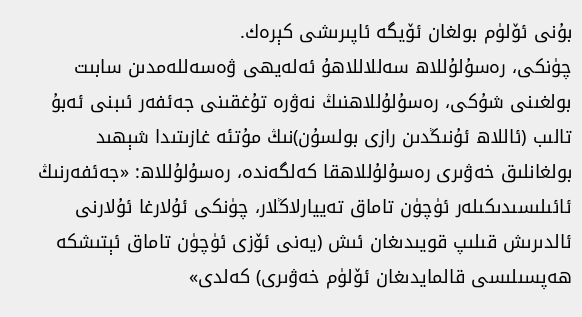بۇنى ئۆلۈم بولغان ئۆيگە ئاپىرىشى كېرەك.
چۈنكى، رەسۇلۇللاھ سەللاللاھۇ ئەلەيھى ۋەسەللەمدىن سابىت بولغىنى شۇكى، رەسۇلۇللاھنىڭ نەۋرە تۇغقىنى جەئفەر ئىبنى ئەبۇ تالىب (ئاللاھ ئۇنىڭدىن رازى بولسۇن)نىڭ مۇتئە غازىتىدا شېھىد بولغانلىق خەۋىرى رەسۇلۇللاھقا كەلگەندە، رەسۇلۇللاھ: «جەئفەرنىڭ ئائىلىسىدىكىلەر ئۈچۈن تاماق تەييارلاڭلار، چۈنكى ئۇلارغا ئۇلارنى ئالدىرىش قىلىپ قويىدىغان ئىش (يەنى ئۆزى ئۈچۈن تاماق ئېتىشكە ھەپسىلىسى قالمايدىغان ئۆلۈم خەۋىرى) كەلدى»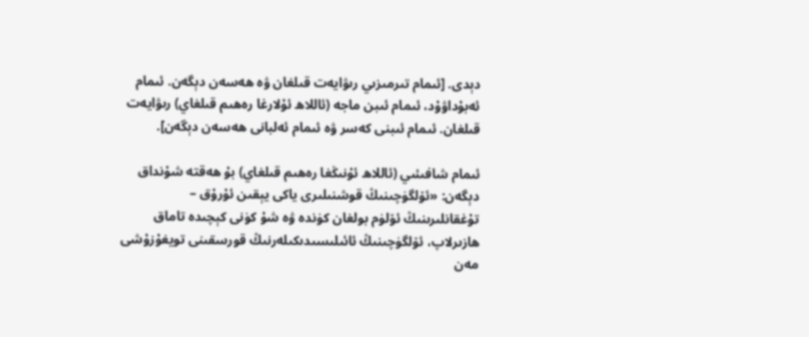دېدى. [ئىمام تىرمىزىي رىۋايەت قىلغان ۋە ھەسەن دېگەن. ئىمام ئەبۇداۋۇد، ئىمام ئىبن ماجە (ئاللاھ ئۇلارغا رەھىم قىلغاي) رىۋايەت قىلغان. ئىمام ئىبنى كەسر ۋە ئىمام ئەلبانى ھەسەن دېگەن].

ئىمام شافىئىي (ئاللاھ ئۇنىڭغا رەھىم قىلغاي) بۇ ھەقتە شۇنداق دېگەن: «ئۆلگۈچىنىڭ قوشنىلىرى ياكى يېقىن ئۇرۇق – تۇغقانلىرىنىڭ ئۆلۈم بولغان كۈندە ۋە شۇ كۈنى كېچىدە تاماق ھازىرلاپ، ئۆلگۈچىنىڭ ئائىلىسىدىكىلەرنىڭ قورسقىنى تويغۇزۇشى مەن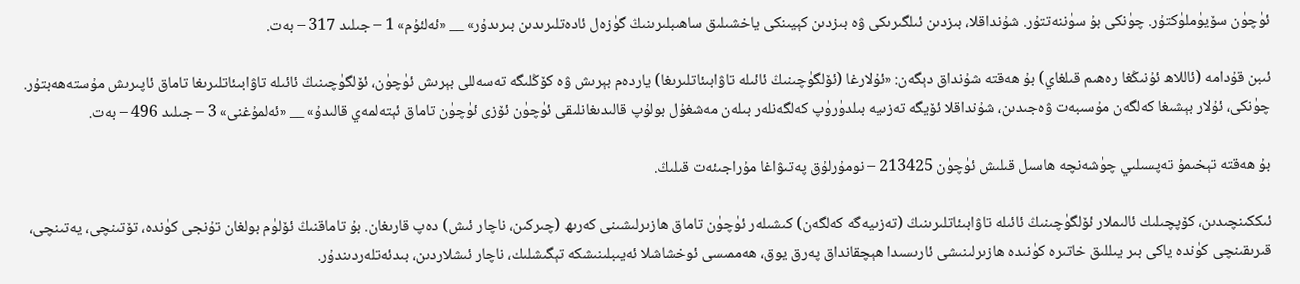ئۈچۈن سۆيۈملۈكتۇر. چۈنكى بۇ سۈننەتتۇر. شۇنداقلا، بىزدىن ئىلگىرىكى ۋە بىزدىن كېيىنكى ياخشىلىق ساھىبلىرىنىڭ گۈزەل ئادەتلىرىدىن بىرىدۇر» __ «ئەلئۇم» 1 – جىلىد 317 – بەت.

ئىبن قۇدامە (ئاللاھ ئۇنىڭغا رەھىم قىلغاي) بۇ ھەقتە شۇنداق دېگەن: «ئۇلارغا (ئۆلگۈچىنىڭ ئائىلە تاۋابىئاتلىرىغا) ياردەم بېرىش ۋە كۆڭلىگە تەسەللى بېرىش ئۈچۈن، ئۆلگۈچىنىڭ ئائىلە تاۋابىئاتلىرىغا تاماق ئاپىرىش مۇستەھەبتۇر. چۈنكى، ئۇلار بېشىغا كەلگەن مۇسىبەت ۋەجىدىن، شۇنداقلا ئۆيگە تەزىيە بىلدۈرۈپ كەلگەنلەر بىلەن مەشغۇل بولۇپ قالىدىغانلىقى ئۈچۈن ئۆزى ئۈچۈن تاماق ئېتەلمەي قالىدۇ» __ «ئەلمۇغنى» 3 – جىلىد 496 – بەت.

بۇ ھەقتە تېخىمۇ تەپسىلىي چۈشەنچە ھاسىل قىلىش ئۈچۈن 213425 – نومۇرلۇق پەتىۋاغا مۇراجىئەت قىلىڭ.

ئىككىنچىدىن، كۆپچىلىك ئالىملار ئۆلگۈچىنىڭ ئائىلە تاۋابىئاتلىرىنىڭ (تەزىيەگە كەلگەن) كىشىلەر ئۈچۈن تاماق ھازىرلىشىنى كەرىھ (چىركىن، ناچار ئىش) دەپ قارىغان. بۇ تاماقنىڭ ئۆلۈم بولغان تۇنجى كۈندە، تۆتىنچى، يەتىنچى، قىرىقىنچى كۈندە ياكى بىر يىللىق خاتىرە كۈنىدە ھازىرلىنىشى ئارىسىدا ھېچقانداق پەرق يوق، ھەممىسى ئوخشاشلا ئەيىبلىنىشكە تېگىشلىك، ناچار ئىشلاردىن، بىدئەتلەردىندۇر.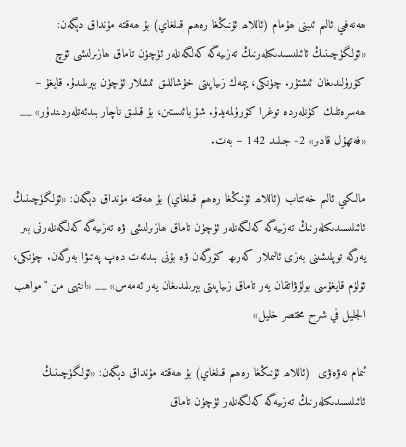ھەنەفىي ئالىم ئىبنى ھۇمام (ئاللاھ ئۇنىڭغا رەھىم قىلغاي) بۇ ھەقتە مۇنداق دېگەن: «ئۆلگۈچىنىڭ ئائىلىسىدىكىلەرنىڭ تەزىيەگە كەلگەنلەر ئۈچۈن تاماق ھازىرلىشى ئۆچ كۆرۈلىدىغان ئىشتۇر. چۈنكى، يېمەك زىياپىتى خۇشاللىق ئىشلار ئۈچۈن بېرىلىدۇ. قايغۇ – ھەسرەتلىك كۈنلەردە توغرا كۆرۈلمەيدۇ. شۇ بائىستىن، بۇ قىلىق ناچار بىدئەتلەردىندۇر» __ «فەتھۇل قادىر» 2- جىلىد 142 – بەت.

مالىكىي ئالىم خەتتاب (ئاللاھ ئۇنىڭغا رەھىم قىلغاي) بۇ ھەقتە مۇنداق دېگەن: «ئۆلگۈچىنىڭ ئائىلىسىدىكىلەرنىڭ تەزىيەگە كەلگەنلەر ئۈچۈن تاماق ھازىرلىشى ۋە تەزىيەگە كەلگەنلەرنى بىر يەرگە توپلىشىنى بەزى ئالىملار كەرىھ كۆرگەن ۋە بۇنى بىدئەت دەپ پەتىۋا بەرگەن. چۈنكى، ئۆلۈم قايغۇسى بولۇۋاتقان يەر تاماق زىياپىتى بېرىلىدىغان يەر ئەمەس» __ «انتهى من "مواهب الجليل في شرح مختصر خليل»

ئىمام نەۋەۋى  (ئاللاھ ئۇنىڭغا رەھىم قىلغاي) بۇ ھەقتە مۇنداق دېگەن: «ئۆلگۈچىنىڭ ئائىلىسىدىكىلەرنىڭ تەزىيەگە كەلگەنلەر ئۈچۈن تاماق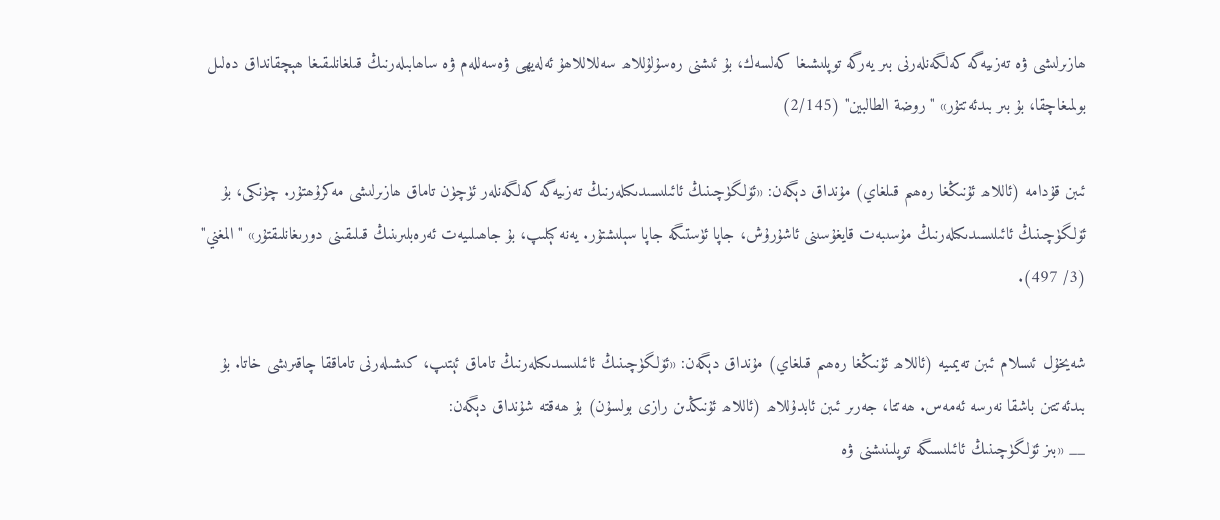ھازىرلىشى ۋە تەزىيەگە كەلگەنلەرنى بىر يەرگە توپلىشىغا كەلسەك، بۇ ئىشنى رەسۇلۇللاھ سەللاللاھۇ ئەلەيھى ۋەسەللەم ۋە ساھابىلەرنىڭ قىلغانلىقىغا ھېچقانداق دەلىل بولمىغاچقا، بۇ بىر بىدئەتتۇر» "روضة الطالبين" (2/145)

ئىبن قۇدامە (ئاللاھ ئۇنىڭغا رەھىم قىلغاي) مۇنداق دېگەن: «ئۆلگۈچىنىڭ ئائىلىسىدىكىلەرنىڭ تەزىيەگە كەلگەنلەر ئۈچۈن تاماق ھازىرلىشى مەكرۇھتۇر. چۈنكى، بۇ ئۆلگۈچىنىڭ ئائىلىسىدىكىلەرنىڭ مۇسىبەت قايغۇسىنى ئاشۇرۇش، جاپا ئۈستىگە جاپا سېلىشتۇر. يەنە كېلىپ، بۇ جاھىلىيەت ئەرەبلىرىنىڭ قىلىقىنى دورىغانلىقتۇر» "المغني" (3/ 497).

شەيخۇل ئىسلام ئىبن تەيمىيە (ئاللاھ ئۇنىڭغا رەھىم قىلغاي) مۇنداق دېگەن: «ئۆلگۈچىنىڭ ئائىلىسىدىكىلەرنىڭ تاماق ئېتىپ، كىشىلەرنى تاماققا چاقىرىشى خاتا. بۇ بىدئەتتىن باشقا نەرسە ئەمەس. ھەتتا، جەرىر ئىبن ئابدۇللاھ (ئاللاھ ئۇنىڭدىن رازى بولسۇن) بۇ ھەقتە شۇنداق دېگەن:
__ «بىز ئۆلگۈچىنىڭ ئائىلىسىگە توپلىنىشنى ۋە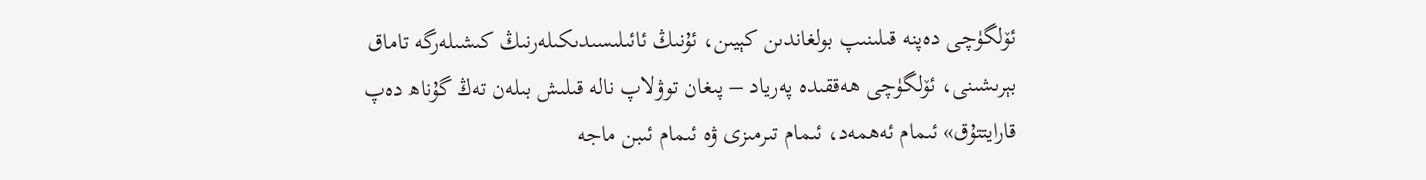ئۆلگۈچى دەپنە قىلىنىپ بولغاندىن كېيىن، ئۇنىڭ ئائىلىسىدىكىلەرنىڭ كىشىلەرگە تاماق بېرىشىنى، ئۆلگۈچى ھەققىدە پەرياد – پىغان توۋلاپ نالە قىلىش بىلەن تەڭ گۇناھ دەپ قارايتتۇق» ئىمام ئەھمەد، ئىمام تىرمىزى ۋە ئىمام ئىبن ماجە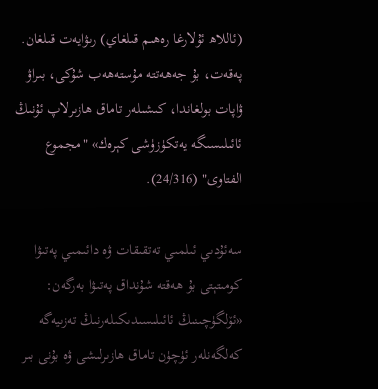(ئاللاھ ئۇلارغا رەھىم قىلغاي) رىۋايەت قىلغان.
پەقەت، بۇ جەھەتتە مۇستەھەب شۇكى، بىراۋ ۋاپات بولغاندا، كىشىلەر تاماق ھازىرلاپ ئۇنىڭ ئائىلىسىگە يەتكۈزۈشى كېرەك» "مجموع الفتاوى" (24/316).

سەئۇدىي ئىلمىي تەتقىقات ۋە دائىمىي پەتىۋا كومىتېتى بۇ ھەقتە شۇنداق پەتىۋا بەرگەن: «ئۆلگۈچىنىڭ ئائىلىسىدىكىلەرنىڭ تەزىيەگە كەلگەنلەر ئۈچۈن تاماق ھازىرلىشى ۋە بۇنى بىر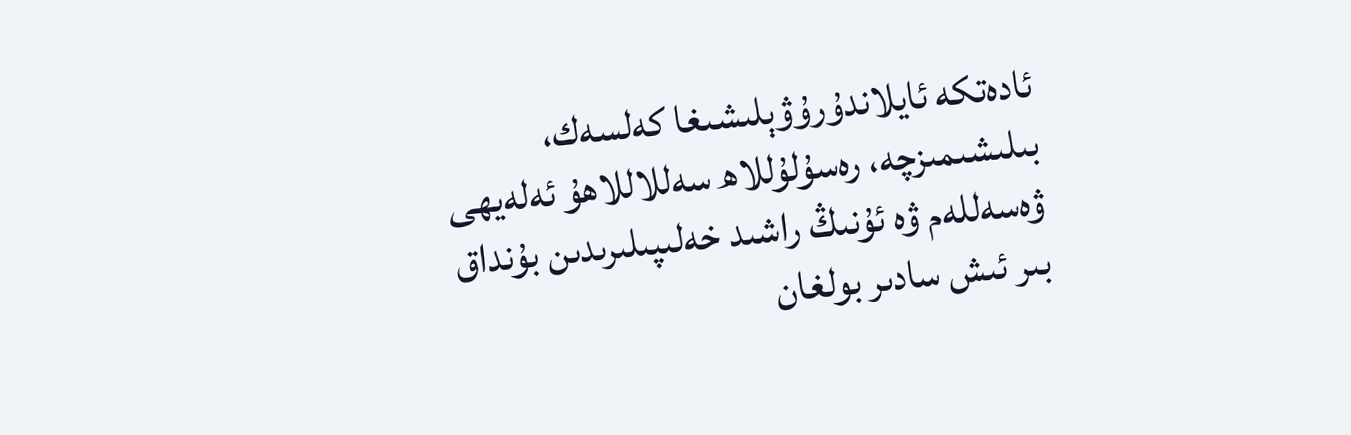ئادەتكە ئايلاندۇرۇۋېلىشىغا كەلسەك، بىلىشىمىزچە، رەسۇلۇللاھ سەللاللاھۇ ئەلەيھى ۋەسەللەم ۋە ئۇنىڭ راشىد خەلىپىلىرىدىن بۇنداق بىر ئىش سادىر بولغان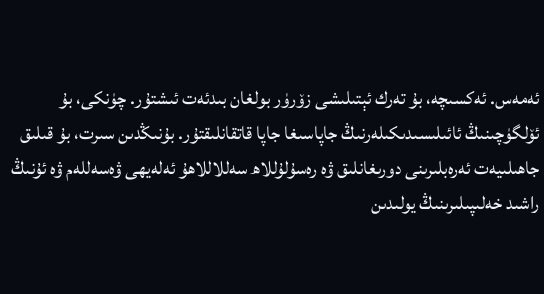ئەمەس. ئەكسىچە، بۇ تەرك ئېتىلىشى زۆرۈر بولغان بىدئەت ئىشتۇر. چۈنكى، بۇ ئۆلگۈچىنىڭ ئائىلىسىدىكىلەرنىڭ جاپاسىغا جاپا قاتقانلىقتۇر. بۇنىڭدىن سىرت، بۇ قىلىق جاھىلىيەت ئەرەبلىرىنى دورىغانلىق ۋە رەسۇلۇللاھ سەللاللاھۇ ئەلەيھى ۋەسەللەم ۋە ئۇنىڭ راشىد خەلىپىلىرىنىڭ يولىدىن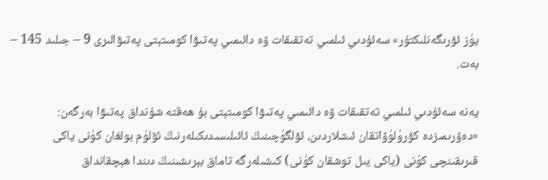يۈز ئۆرىگەنلىكتۇر» سەئۇدىي ئىلمىي تەتقىقات ۋە دائىمىي پەتىۋا كومىتېتى پەتىۋالىرى 9 – جىلىد 145 – بەت.

يەنە سەئۇدىي ئىلمىي تەتقىقات ۋە دائىمىي پەتىۋا كومىتېتى بۇ ھەقتە شۇنداق پەتىۋا بەرگەن: «دەۋرىمىزدە كۆرۈلۈۋاتقان ئىشلاردىن، ئۆلگۈچىنىڭ ئائىلىسىدىكىلەرنىڭ ئۆلۈم بولغان كۈنى ياكى قىرىقىنچى كۈنى (ياكى يىل توشقان كۈنى) كىشىلەرگە تاماق بېرىشىنىڭ دىندا ھېچقانداق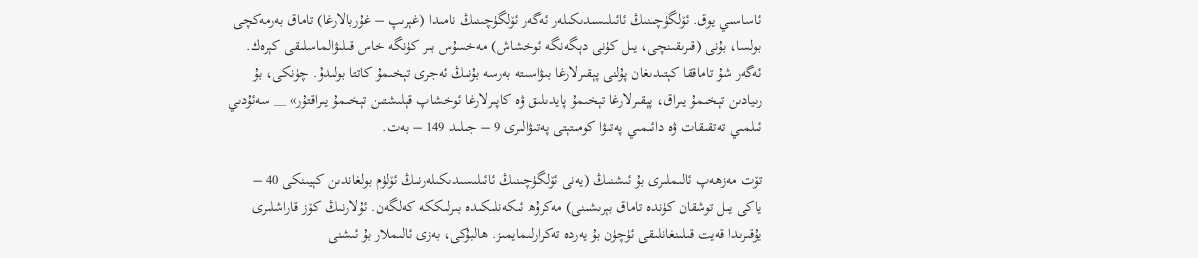ئاساسىي يوق. ئۆلگۈچىنىڭ ئائىلىسىدىكىلەر ئەگەر ئۆلگۈچىنىڭ نامىدا (غېرىپ – غۇربالارغا) تاماق بەرمەكچى بولسا، بۇنى (قىرىقىنچى، يىل كۈنى دېگەنگە ئوخشاش) مەخسۇس بىر كۈنگە خاس قىلىۋالماسلىقى كېرەك. ئەگەر شۇ تاماققا كېتىدىغان پۇلنى پېقىرلارغا بىۋاسىتە بەرسە بۇنىڭ ئەجرى تېخىمۇ كاتتا بولىدۇ. چۈنكى، بۇ رىيادىن تېخىمۇ يىراق، پېقىرلارغا تېخىمۇ پايدىلىق ۋە كاپىرلارغا ئوخشاپ قېلىشتىن تېخىمۇ يىراقتۇر» __ سەئۇدىي ئىلمىي تەتقىقات ۋە دائىمىي پەتىۋا كومىتېتى پەتىۋالىرى 9 – جىلىد 149 – بەت.

تۆت مەزھەپ ئالىملىرى بۇ ئىشنىڭ (يەنى ئۆلگۈچىنىڭ ئائىلىسىدىكىلەرنىڭ ئۆلۈم بولغاندىن كېيىنكى 40 – ياكى يىل توشقان كۈندە تاماق بېرىشىنى) مەكرۇھ ئىكەنلىكىدە بىرلىككە كەلگەن. ئۇلارنىڭ كۆز قاراشلىرى يۇقىرىدا قەيت قىلىنغانلىقى ئۈچۈن بۇ يەردە تەكرارلىمايمىز. ھالبۇكى، بەزى ئالىملار بۇ ئىشنى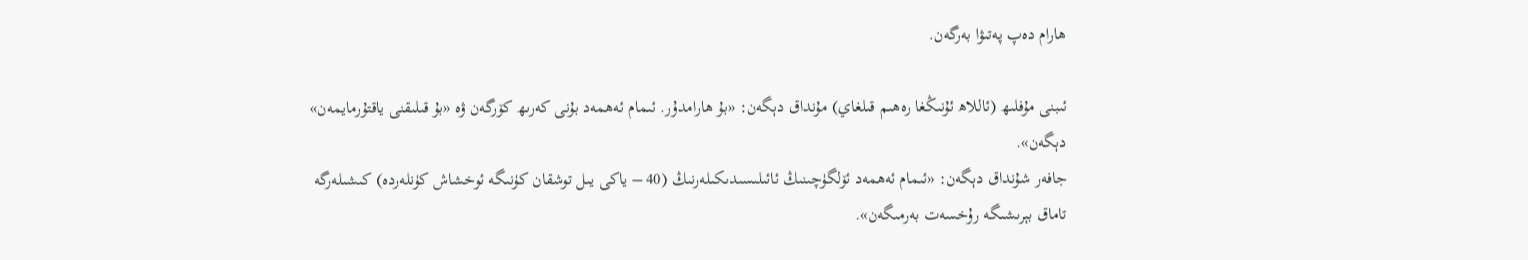ھارام دەپ پەتىۋا بەرگەن.

ئىبنى مۇفلىھ (ئاللاھ ئۇنىڭغا رەھىم قىلغاي) مۇنداق دېگەن: «بۇ ھارامدۇر. ئىمام ئەھمەد بۇنى كەرىھ كۆرگەن ۋە «بۇ قىلىقنى ياقتۇرمايمەن» دېگەن».
جافەر شۇنداق دېگەن: «ئىمام ئەھمەد ئۆلگۈچىنىڭ ئائىلىسىدىكىلەرنىڭ (40 – ياكى يىل توشقان كۈنىگە ئوخشاش كۈنلەردە) كىشىلەرگە تاماق بېرىشىگە رۇخسەت بەرمىگەن».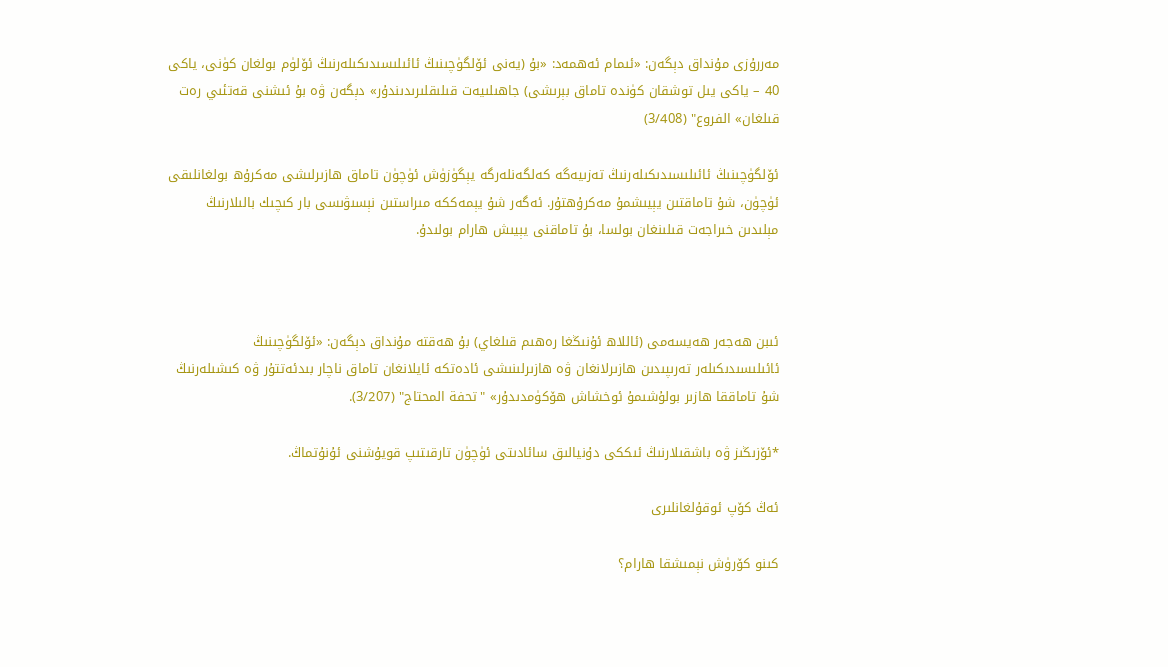مەررۇزى مۇنداق دېگەن: «ئىمام ئەھمەد: «بۇ (يەنى ئۆلگۈچىنىڭ ئائىلىسىدىكىلەرنىڭ ئۆلۈم بولغان كۈنى، ياكى 40 – ياكى يىل توشقان كۈندە تاماق بېرىشى) جاھىلىيەت قىلىقلىرىدىندۇر» دېگەن ۋە بۇ ئىشنى قەتئىي رەت قىلغان» الفروع" (3/408)

ئۆلگۈچىنىڭ ئائىلىسىدىكىلەرنىڭ تەزىيەگە كەلگەنلەرگە يېگۈزۈش ئۈچۈن تاماق ھازىرلىشى مەكرۇھ بولغانلىقى ئۈچۈن، شۇ تاماقتىن يېيىشمۇ مەكرۇھتۇر. ئەگەر شۇ يېمەككە مىراستىن نېسىۋىسى بار كىچىك بالىلارنىڭ مېلىدىن خىراجەت قىلىنغان بولسا، بۇ تاماقنى يېيىش ھارام بولىدۇ.



ئىبن ھەجەر ھەيسەمى (ئاللاھ ئۇنىڭغا رەھىم قىلغاي) بۇ ھەقتە مۇنداق دېگەن: «ئۆلگۈچىنىڭ ئائىلىسىدىكىلەر تەرىپىدىن ھازىرلانغان ۋە ھازىرلىنىشى ئادەتكە ئايلانغان تاماق ناچار بىدئەتتۇر ۋە كىشىلەرنىڭ شۇ تاماققا ھازىر بولۇشىمۇ ئوخشاش ھۆكۈمدىدۇر» "تحفة المحتاج" (3/207).

*ئۆزىڭىز ۋە باشقىلارنىڭ ئىككى دۇنيالىق سائادىتى ئۈچۈن تارقىتىپ قويۇشنى ئۇنۇتماڭ.

ئەڭ كۆپ ئوقۇلغانلىرى

كىنو كۆرۈش نېمىشقا ھارام؟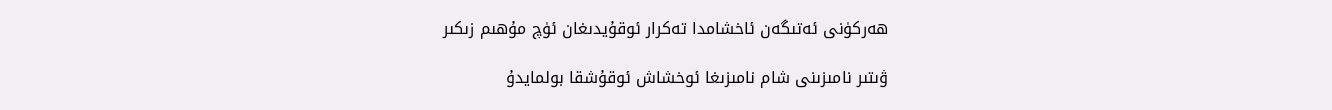ھەركۈنى ئەتىگەن ئاخشامدا تەكرار ئوقۇيدىغان ئۈچ مۇھىم زىكىر

ۋىتىر نامىزىنى شام نامىزىغا ئوخشاش ئوقۇشقا بولمايدۇ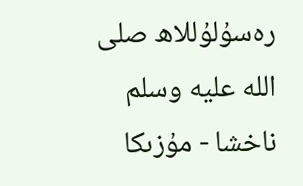رەسۇلۇللاھ صلى الله عليه وسلم ناخشا - مۇزىكا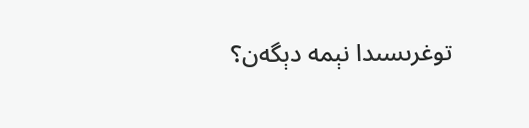توغرىسىدا نېمە دېگەن؟